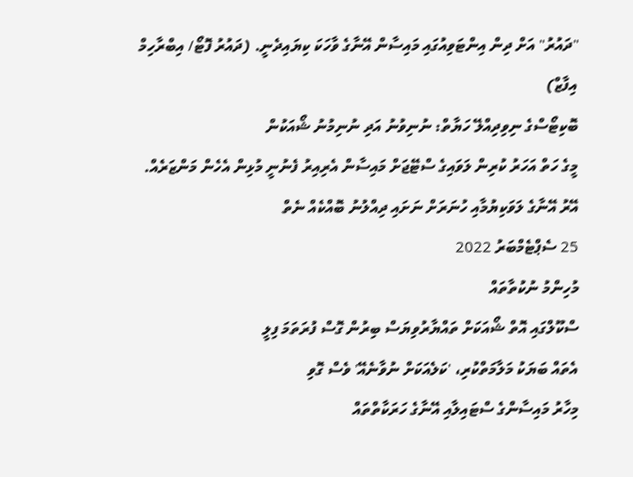"ދައުރު" އަށް ދިން އިންޓަވިއުގައި މައިސާން އޭނާގެ ވާހަކަ ކިޔައިދެނީ. (ދައުރު ފޮޓޯ/ އިބްރާހިމް އިފާޒް)
ބޮކިޓޯސްގެ ނިވިދިއްލޭ ހަޔާތް: ނުނިވުނު އަދި ނުނިމުނު ޝޯއަކުން
މީގެ ހަތް އަހަރު ކުރިން ލަވައިގެ ސްޓޭޖަށް މައިސާން އެރިއިރު ފެނުނީ މުޅިން އެހެން މަންޒަރެއް. އޭރު އޭނާގެ ލަވަކިޔުމާއި ހުނަރަށް ނަށައި ދިއްލުނު ބޮއްކެއް ނެތް
25 ސެޕްޓެމްބަރު 2022
މުހިންމު ނުކުތާތައް
ސްކޫލްގައި އޮތް ޝޯއަކަށް ތައްޔާރުވިޔަސް ބިރުން ގޮސް ފުރަތަމަ ފިލީ
އެތައް ބަޔަކު މަލާމަތްކުރި، 'ކަލެއަކަށް ނުވާނެއޭ' ވެސް ގޮވި
މިހާރު މައިސާންގެ ސްޓައިލާއި އޭނާގެ ހަރަކާތްތައް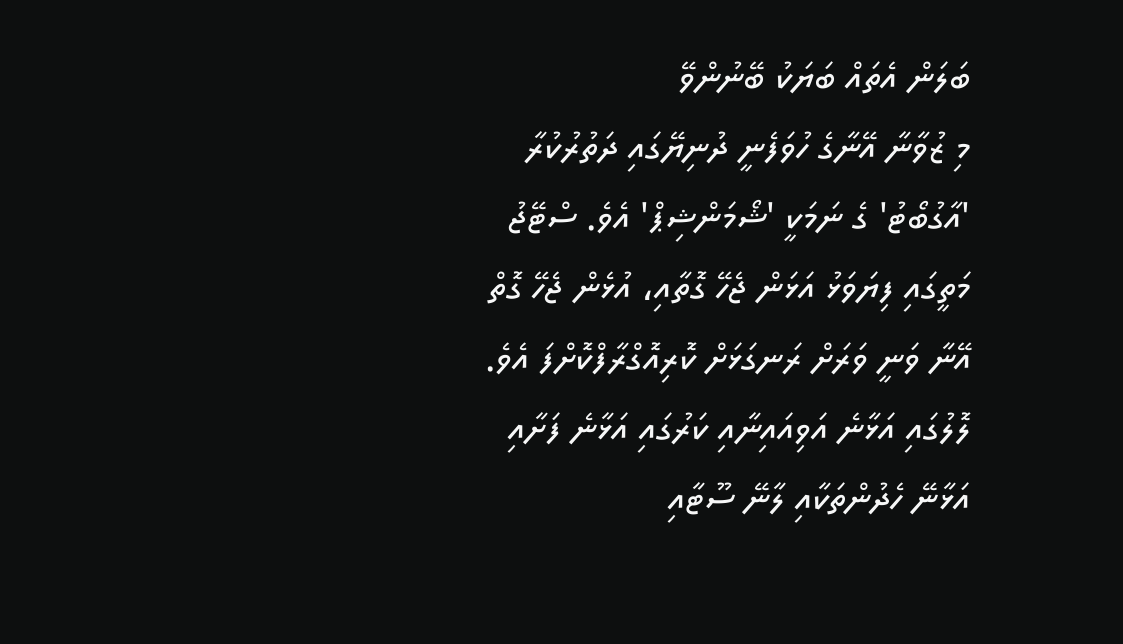ބަލަން އެތައް ބަޔަކު ބޭނުންވޭ
މި ޒުވާނާ އޭނާގެ ހުވަފެނީ ދުނިޔޭގައި ދަތުރުކުރާ 'އާގުބޯޓު' ގެ ނަމަކީ 'ޝޯމަންޝިޕް' އެވެ. ސްޓޭޖު މަތީގައި ފިޔަވަޅު އަޅަން ޖެހޭ ގޮތާއި، އުޅެން ޖެހޭ ގޮތް އޭނާ ވަނީ ވަރަށް ރަނގަޅަށް ކޮރިއޮގްރާފްކޮށްފަ އެވެ. ލޮލުގައި އަޅާނެ އަވިއައިނާއި ކަރުގައި އަޅާނެ ފަށާއި އަޅާނޭ ހެދުންތަކާއި ލާނޭ ސޫޓާއި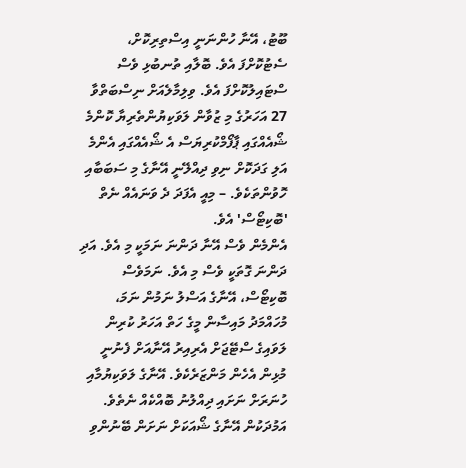ބޫޓު، އޭނާ ހުންނަނީ އިސްތިރިކޮށް، ސެޓުކޮށްފަ އެވެ. ބޮލާއި ތުނބުޅި ވެސް ސްޓައިލުކޮށްފަ އެވެ. ވިލިމާލެއަށް ނިސްބަތްވާ 27 އަހަރުގެ މި ޒުވާން ލަވަކިޔުންތެރިޔާ ކޮންމެ ޝޯއެއްގައި ޕާފޯމްކުރިޔަސް އެ ޝޯއެއްގައި އެންމެ އަލި ގަދަކޮށް ނިވި ދިއްލޭނީ އޭނާގެ މި ސަބަބާއި ހޮވުންތަކެވެ. – މިއީ އެފަދަ ދެ ވަނައެއް ނެތް 'ބޮކިޓޯސް' އެވެ.
އެންމެން ވެސް އޭނާ ދަންނަ ނަމަކީ މި އެވެ. އަދި ދަންނަ ގޮތަކީ ވެސް މި އެވެ. ނަމަވެސް ބޮކިޓޯސް، އޭނާގެ އަސްލު ނަމުން ނަމަ، މުހައްމަދު މައިސާން މީގެ ހަތް އަހަރު ކުރިން ލަވައިގެ ސްޓޭޖަށް އެރިއިރު އޭނާއަށް ފެނުނީ މުޅިން އެހެން މަންޒަރެކެވެ. އޭނާގެ ލަވަކިޔުމާއި ހުނަރަށް ނަށައި ދިއްލުނު ބޮއްކެއް ނެތެވެ. އަމުދަކުން އޭނާގެ ޝޯއަކަށް ނަށަން ބޭނުންވި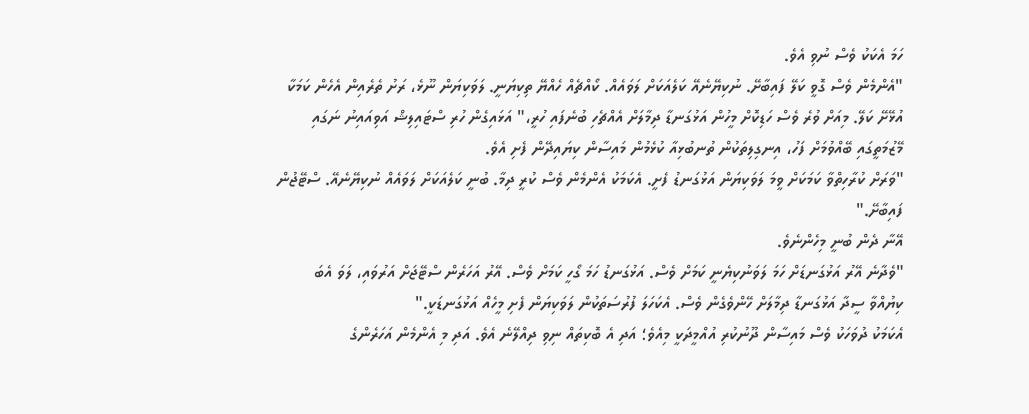ހަމަ އެކަކު ވެސް ނުވި އެވެ.
"އެންމެން ވެސް ގޮވީ ކަލޭ ފައިބާށޭ. ނުކިޔޭނެއޭ ކަލެއަކަށް ލަވައެއް. ކޯއްޗެއް ހެއްޔޭ ތިކިޔަނީ. ލަވަކިޔަން ނޫޅެ، ރަށު ތެރެއިން އެހެން ކަމަކާ އުޅޭށޭ ކަލޭ. މިއަށް ވުރެ ވެސް ހަޑިކޮށް މީހުން އަޅުގަނޑާ ދިމާލަށް އެއްޗެހި ބުނެފައި ހުރީ،" އަޅައިގެން ހުރި ސްޓައިލިޝް އަވިއައިނު ނަގައި މޭޒުމަތީގައި ބޭއްވުމަށް ފަހު، އިނގިލިތަކުން ތުނބުޅިއާ ކުޅެމުން މައިސާން ކިޔައިދޭން ފެށި އެވެ.
"ވަރަށް ކުރާހިތްވާ ކަމަކަށް ވީމަ ލަވަކިޔަން އަޅުގަނޑު ފެށީ. އެކަމަކު އެންމެން ވެސް ކުރީ ދިމާ. ބުނީ ކަލެއަކަށް ލަވައެއް ނުކިޔޭނެއޭ. ސްޓޭޖުން ފައިބާށޭ."
އޭނާ ދެން ބުނީ މިހެންނެވެ.
"ވެދާނެ އޭރު އަޅުގަނޑަށް ހަމަ ލަވަނުކިޔެނީ ކަމަށް ވެސް. އަޅުގަނޑު ހަމަ ގޯހީ ކަމަށް ވެސް. އޭރު އަހަރެން ސްޓޭޖަށް އަރުވައި، ލަވަ އެބަ ކިޔުއްވާ ސީދާ އަޅުގަނޑާ ދިމާލަށް ހޭންވެގެން ވެސް. އެކަހަލަ ފުރުސަތަކުން ލަވަކިޔަން ފެށި މީހެއް އަޅުގަނޑަކީ."
އެކަމަކު ދުވަހަކު ވެސް މައިސާން ދޫނުކުރި އުއްމީދަކީ މިއެވެ؛ އަދި އެ ބޮކިތައް ނިވި ދިއްލޭނެ އެވެ. އަދި މި އެންމެން އަހަރެންގެ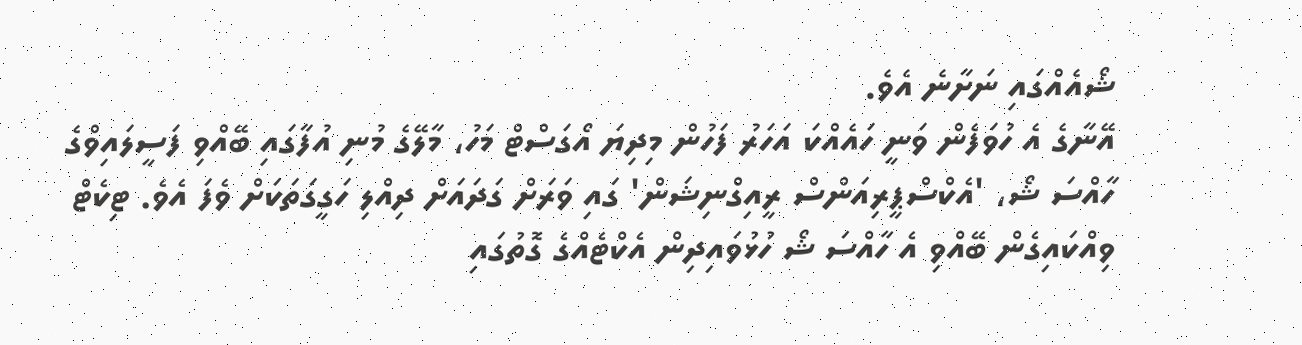ޝޯއެއްގައި ނަށާނެ އެވެ.
އޭނާގެ އެ ހުވަފެން ވަނީ ހައެއްކަ އަހަރު ފަހުން މިދިޔަ އޯގަސްޓް މަހު، މާލޭގެ މުނި އުފާގައި ބޭއްވި ފަސީލައިވްގެ ހާއްސަ ޝޯ، 'އެކްސްޕީރިއަންސް ރީއިގްނިޝަން' ގައި ވަރަށް ގަދައަށް ދިއްލި ހަގީގަތަކަށް ވެފަ އެވެ. ޓިކެޓް ވިއްކައިގެން ބޭއްވި އެ ހާއްސަ ޝޯ ހުޅުވައިދިން އެކްޓެއްގެ ގޮތުގައި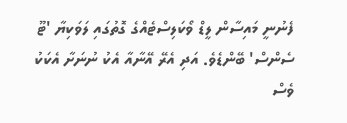ފެނުނީ މައިސާން ލީޑް ވޯކަލިސްޓެއްގެ ގޮތުގައި ލަވަކިޔާ 'ޓޫ ސެންސް' ބޭންޑެވެ. އަދި އެރޭ އޭނާއާ އެކު ނުނަށާ އެކަކު ވެސް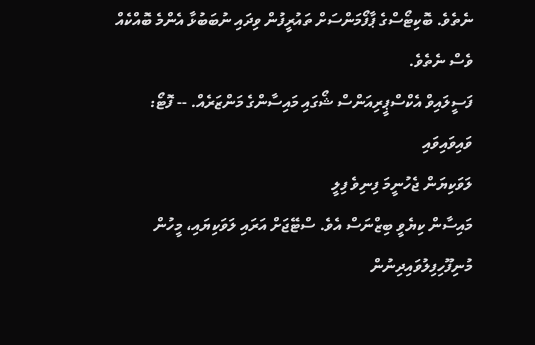ނެތެވެ. ބޮކިޓޯސްގެ ޕާފޯމަންސަށް ތައުރީފުން ވިދައި ނުބަބުޅާ އެންމެ ބޮއްކެއް ވެސް ނެތެވެ.
ފަސީލައިވް އެކްސްޕީރިއަންސް ޝޯގައި މައިސާންގެ މަންޒަރެއް. -- ފޮޓޯ: ވައިވައިވައި
ލަވަކިޔަން ޖެހުނީމަ ފިނިވެ ފިލީ
މައިސާން ކިޔެވީ ބިޒްނަސް އެވެ. ސްޓޭޖަށް އަރައި ލަވަކިޔައި، މީހުން މުނިފޫހިފިލުވައިދިނުން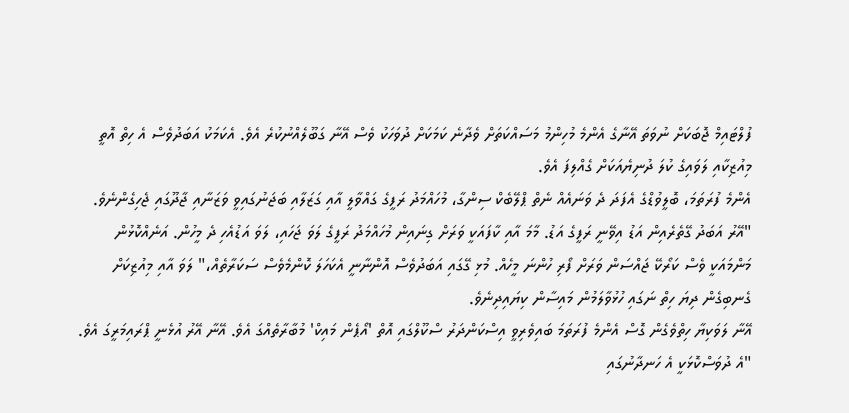ފުލްޓައިމް ޖޮބަކަށް ނުވަތަ އޭނާގެ އެންމެ މުހިންމު މަސައްކަތަށް ވެދާނެ ކަމަކަށް ދުވަހަކު ވެސް އޭނާ ގަބޫލެއްނުކުރެ އެވެ. އެކަމަކު އަބަދުވެސް އެ ހިތް އޮތީ މިއުޒިކާއި ލަވައިގެ ކުލަ ދުނިޔެއަކަށް ގެއްލިފަ އެވެ.
އެންމެ ފުރަތަމަ، ބޮލީވުޑްގެ އެފަދަ ދެ ވަނައެއް ނެތް ޕްލޭބެކް ސިންގާ، މުހައްމަދު ރަފީގެ ގައްވާލީ އާއި ގަޒަލާއި ބަޖަނުގައިވީ ވަޒަނާއި ޖާދޫގައި ޖެހިގެންނެވެ.
"އޭރު އަބަދު ގޭތެރެއިން އަޑު އިވޭނީ ރަފީގެ އަޑު. މާމަ އާއި ކާފައަކީ ވަރަށް ގިނައިން މުހައްމަދު ރަފީގެ ލަވަ ޖަހައި، ލަވަ އަޑުއެހި ދެ މީހުން. އަނެއްކޮޅުން މަންމައަކީ ވެސް ކަރޯކޭ ޖައްސަން ވަރަށް ފޯރި ހުންނަ މީހެއް. މުޅި ގޭގައި އަބަދުވެސް އޮންނާނީ އެކަހަލަ ކޮންމެވެސް ސަކަރާތެއް،" ލަވަ އާއި މިއުޒިކަށް ގެނބިގެން ދިޔަ ހިތް ނަގައި ހުޅުވާލަމުން މައިސާން ކިޔައިދިނެވެ.
އޭނާ ލަވަކިޔާ ހިތްވެގެން ގޮސް އެންމެ ފުރަތަމަ ބައިވެރިވީ އިސްކަންދަރު ސްކޫލްގައި އޮތް 'އޯޕެން މައިކް' މުބާރާތެއްގަ އެވެ. އޭނާ އޭރު އުޅެނީ ޕްރައިމަރީގަ އެވެ.
"އެ ދުވަސްކޮޅަކީ އެ ހަނދާނުގައި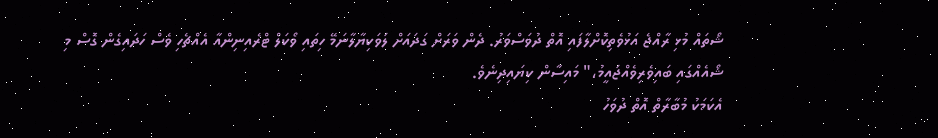ޝޯތައް މުޅި ރާއްޖެ އަޅުވެތިކޮށްލާފައި އޮތް ދުވަސްވަރު. ދެން ވަރަށް ގަދައަށް ލަވަކިޔާލާނަމޭ ހިތައި ވޯކަލް ޓްރެއިނިންއާ އެއްޗެހި ވެސް ހަދައިގެން ގޮސް މި ޝޯއެއްގައި ބައިވެރިވެއްޖައީމު،" މައިސާން ކިޔައިދިނެވެ.
އެކަމަކު މުބާރާތް އޮތް ދުވަހު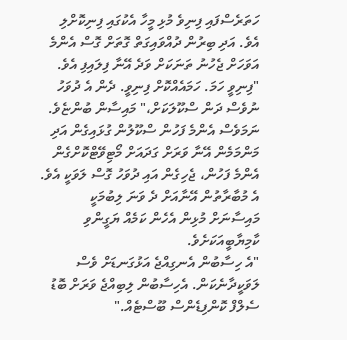ހަތަރެސްފައި ފިނިވެ މުޅި މީހާ އެކުގައި ފިނިކޮށްލި އެވެ. އަދި ބިރުން ދުއްވައިގަތް ގޮތަށް ގޮސް އެންމެ އަވަހަށް ޖެހުނު ތަނަކަށް ވަދެ އޭނާ ފިލައިފި އެވެ.
"ފިނިވީ ހަމަ. ހަމައެއްކޮށް ފިނިވީ. ދެން އެ ދުވަހު ނުވެސް ދަން ސްކޫލަކަށް،" މައިސާން ބުންޏެވެ.
ނަމަވެސް އެންމެ ފަހުން ސްކޫލުން ގުޅައިގެން އަދި މަންމަމެން އޭނާ ވަރަށް ގަދައަށް މޯޓިވޭޓްކޮށްގެން އެންމެ ފަހުން، ޖެހިގެން އައި ދުވަހު ގޮސް ލަވަކީ އެވެ. އެ މުބާރާތުން އޭނާއަށް ދެ ވަނަ ލިބުމަކީ މައިސާނަށް މުޅިން އެހެން ކަމެއް ޔަގީންވި ކާމިޔާބީއަކަށެވެ.
"އެ ހިސާބުން އެނގިއްޖެ އަޅުގަނޑަށް ވެސް ލަވަކީދާނެކަން. އެހިސާބުން ލިބިއްޖެ ވަރަށް ބޮޑު ސެލްފް ކޮންފިޑެންސް ބޫސްޓެއް."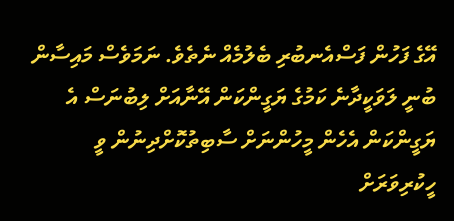އޭގެ ފަހުން ފަސްއެނބުރި ބެލުމެއް ނެތެވެ. ނަމަވެސް މައިސާން ބުނީ ލަވަކީދާނެ ކަމުގެ ޔަގީންކަން އޭނާއަށް ލިބުނަސް އެ ޔަގީންކަން އެހެން މީހުންނަށް ސާބިތުކޮށްދިނުން ވީ ހީކުރިވަރަށް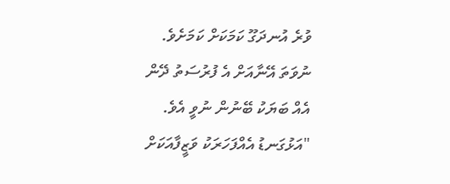ވުރެ އުނދަގޫ ކަމަކަށް ކަމަށެވެ. ނުވަތަ އޭނާއަށް އެ ފުރުސަތު ދޭން އެއް ބަޔަކު ބޭނުން ނުވީ އެވެ.
"އަޅުގަނޑު އެއްފަހަރަކު ވަޒީފާއަކަށް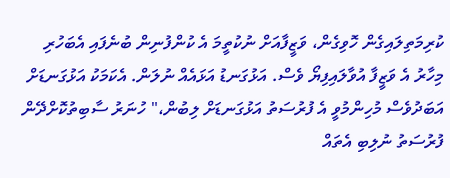ކުރިމަތިލައިގެން ހޮވިގެން، ވަޒީފާއަށް ނުކުތީމަ އެ ކުންފުނިން ބުނެފައި އެބަހުރި މިހާރު އެ ވަޒީފާ އުވާލައިފިޔޯ ވެސް. އަޅުގަނޑު އަޅައެއް ނުލަން. އެކަމަކު އަޅުގަނޑަށް އަބަދުވެސް މުހިންމުވީ އެ ފުރުސަތު އަޅުގަނޑަށް ލިބުން،" ހުނަރު ސާބިތުކޮށްދޭން ފުރުސަތު ނުލިބި އެތައް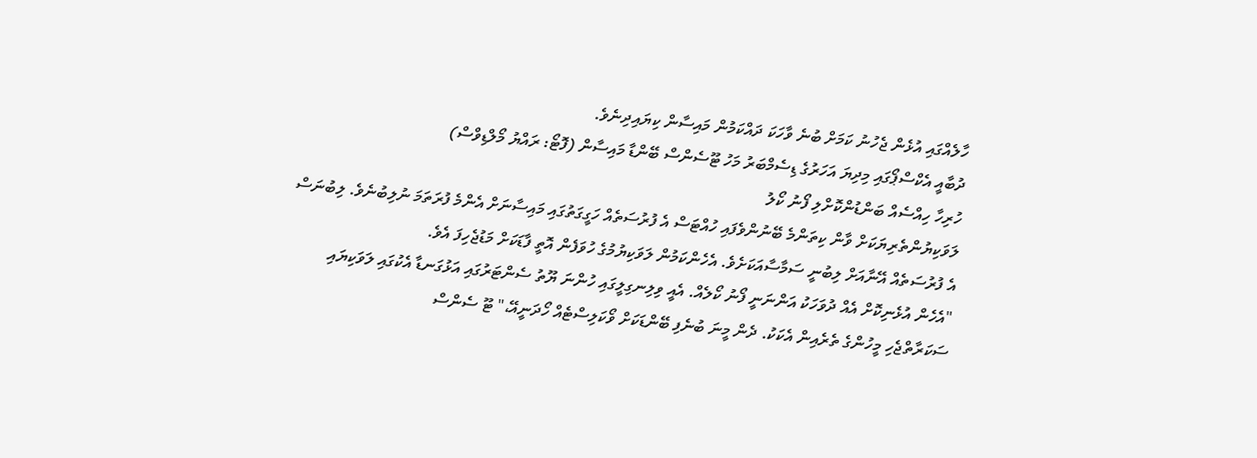ހާލެއްގައި އުޅެން ޖެހުނު ކަމަށް ބުނެ ވާހަކަ ދައްކަމުން މައިސާން ކިޔައިދިނެވެ.
ދުބާއީ އެކްސްޕޯގައި މިދިޔަ އަހަރުގެ ޑިސެމްބަރު މަހު ޓޫސެންސް ބޭންޑާ މައިސާން (ފޮޓޯ: ރައްޔު މޯލްޑިވްސް)
ހުރިހާ ހިއްސެއް ބަންޑުންކޮށްލި ފޯނު ކޯލު
ލަވަކިޔުންތެރިޔަކަށް ވާން ކިތަންމެ ބޭނުންވެފައި ހުއްޓަސް އެ ފުރުސަތެއް ހަގީގަތުގައި މައިސާނަށް އެންމެ ފުރަތަމަ ނުލިބުނެވެ. ލިބުނަސް އެ ފުރުސަތެއް އޭނާއަށް ލިބުނީ ސަމާސާއަކަށެވެ. އެހެންކަމުން ލަވަކިޔުމުގެ ހުވަފެން އޮތީ ފާޑަކަށް މަޑުޖެހިފަ އެވެ.
"އެހެން އުޅެނިކޮށް އެއް ދުވަހަކު އަންނަނީ ފޯނު ކޯލެއް. އެއީ ވިލިނގިލީގައި ހުންނަ ޔޫތު ސެންޓަރުގައި އަޅުގަނޑާ އެކުގައި ލަވަކިޔައި ސަކަރާތްޖެހި މީހުންގެ ތެރެއިން އެކަކު. ދެން މީނަ ބުނެފި ބޭންޑަކަށް ވޯކަލިސްޓެއް ހޯދަނީއޭ،" ޓޫ ސެންސް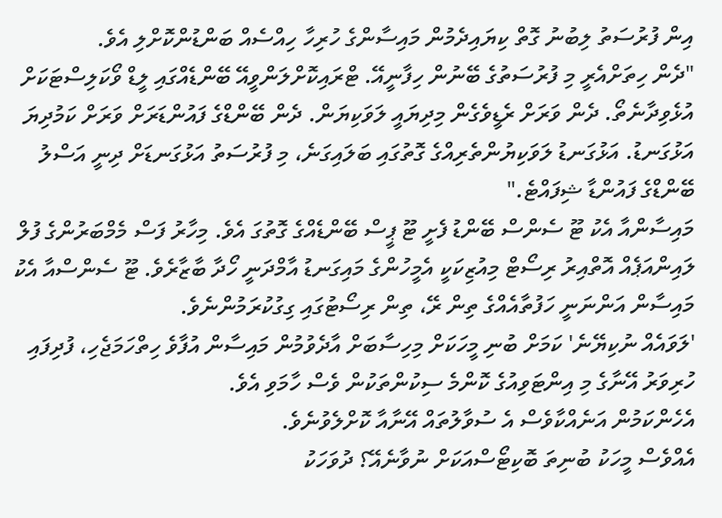އިން ފުރުސަތު ލިބުނު ގޮތް ކިޔައިދެމުން މައިސާންގެ ހުރިހާ ހިއްސެއް ބަންޑުންކޮށްލި އެވެ.
"ދެން ހިތަށްއެރީ މި ފުރުސަތުގެ ބޭނުން ހިފާނީއޭ. ޓްރައިކޮށްލަންވީއޭ ބޭންޑެއްގައި ލީޑް ވޯކަލިސްޓަކަށް އުޅެވިދާނެތޯ. ދެން ވަރަށް ރެޑީވެގެން މިދިޔައީ ލަވަކިޔަން. ދެން ބޭންޑްގެ ފައުންޑަރަށް ވަރަށް ކަމުދިޔަ އަޅުގަނޑު. އަޅުގަނޑު ލަވަކިޔުންތެރިއްގެ ގޮތުގައި ބަލައިގަނެ، މި ފުރުސަތު އަޅުގަނޑަށް ދިނީ އަސްލު ބޭންޑްގެ ފައުންޑާ ޝިފައްޓެ."
މައިސާންއާ އެކު ޓޫ ސެންސް ބޭންޑު ފެށީ ޓޫ ޕީސް ބޭންޑެއްގެ ގޮތުގަ އެވެ. މިހާރު ފަސް މެމްބަރުންގެ ފުލް ލައިންއަޕެއް އޮތްއިރު ރިސޯޓް މިއުޒިކަކީ އެމީހުންގެ މައިގަނޑު އާމްދަނީ ހޯދާ ބާޒާރެވެ. ޓޫ ސެންސްއާ އެކު މައިސާން އަންނަނީ ހަފުތާއެއްގެ ތިން ރޭ، ތިން ރިސޯޓުގައި ގިގުކުރަމުންނެވެ.
'ލަވައެއް ނުކިޔޭނެ' ކަމަށް ބުނި މީހަކަށް މިހިސާބަށް އާދެވުމުން މައިސާން އުފާވެ ހިތްހަމަޖެހި، ފުދިފައި ހުރިވަރު އޭނާގެ މި އިންޓަވިއުގެ ކޮންމެ ސިކުންތަކުން ވެސް ހާމަވި އެވެ.
އެހެންކަމުން އަނެއްކާވެސް އެ ސުވާލުތައް އޭނާއާ ކޮށްލެވުނެވެ.
އެއްވެސް މީހަކު ބުނިތަ ބޮކިޓޯސްއަކަށް ނުވާނެއޭ؟ ދުވަހަކު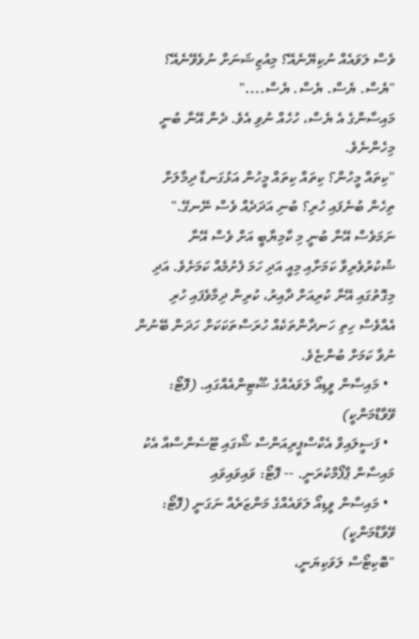ވެސް ލަވައެއް ނުކިޔޭނެއޭ؟ މިއުޒިޝަނަށް ނުވެވޭނެއޭ؟
"ޔެސް. ޔެސް. ޔެސް. ޔެސް...."
މައިސާންގެ އެ ޔެސް، ހުހެއް ނުވި އެވެ. ދެން އޭނާ ބުނީ މިހެންނެވެ.
"ކިތައް މީހުން؟ ކިތައް ކިތައް މީހުން އަޅުގަނޑާ ދިމާލަށް ތިހެން ބުނެފައި ހުރި؟ ބުނި އަދަދެއް ވެސް ނޭނގޭ."
ނަމަވެސް އޭނާ ބުނީ މި ކާމިޔާބީ އަށް ވެސް އޭނާ ޝުކުރުވެރިވާ ކަމަށާއި މިއީ އަދި ހަމަ ފެށުމެއް ކަމަށެވެ. އަދި މިގޮތުގައި އޭނާ ކުރިއަށް ދާއިރު، ކުރިން ދިމާވެފައި ހުރި އެއްވެސް ހިތި ހަނދާންތަކެއް ހުރަސްތަކަކަށް ހަދަން ބޭނުން ނުވާ ކަމަށް ބުންޏެވެ.
  • މައިސާން ވީޑިއޯ ލަވައެއްގެ ޝޫޓިންއެއްގައި. (ފޮޓޯ: ވޭވާޑްމަންކީ)
  • ފަސީލައިވް އެކްސްޕީރިއަންސް ޝޯގައި ޓޫސެންސްއާ އެކު މައިސާން ޕާފޯމްކުރަނީ. -- ފޮޓޯ: ވައިވައިވައި
  • މައިސާން ވީޑިއޯ ލަވައެއްގެ މަންޒަރެއް ނަގަނީ (ފޮޓޯ: ވޭވާޑްމަންކީ)
"ބޮކިޓޯސް ލަވަކިޔަނީ،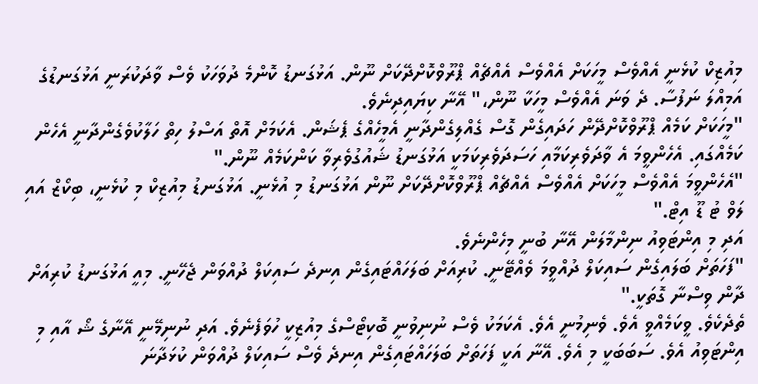މިއުޒިކް ކުޅެނީ އެއްވެސް މީހަކަށް އެއްވެސް އެއްޗެއް ޕްރޫވްކޮށްދޭކަށް ނޫން. އަޅުގަނޑު ކޮންމެ ދުވަހަކު ވެސް ވާދަކުރަނީ އަޅުގަނޑުގެ އަމިއްލަ ނަފުސާ. ދެ ވަނަ އެއްވެސް މީހަކާ ނޫން،" އޭނާ ކިޔައިދިނެވެ.
"މީހަކަށް ކަމެއް ޕްރޫވްކޮށްދޭން ހަދައިގެން ގޮސް ގެއްލިގެންދާނީ އެމީހެއްގެ ޕެޝަން. އެކަމަށް އޮތް އަސްލު ހިތް ހަލާކުވެގެންދާނީ އެހެން ކަމެއްގައި. އެހެންވީމަ އެ ވާދަވެރިކަމާއި ހަސަދަވެރިކަމަކީ އަޅުގަނޑު ޝައުގުވެރިވާ ކަންކަމެއް ނޫން."
"އެހެންވީމަ އެއްވެސް މީހަކަށް އެއްވެސް އެއްޗެއް ޕްރޫވްކޮށްދޭކަށް ނޫން އަޅުގަނޑު މި އުޅެނީ. އަޅުގަނޑު މިއުޒިކް މި ކުޅެނީ، ބިކޯޒް އައި ލަވް ޓު ޑޫ އިޓް."
އަދި މި އިންޓަވިއު ނިންމާލަން އޭނާ ބުނީ މިހެންނެވެ.
"ފަހަތަށް ބަލައިގެން ސައިކަލް ދުއްވީމަ ވެއްޓޭނީ. ކުރިއަށް ބަލަހައްޓައިގެން އިނދެ ސައިކަލް ދުއްވަން ޖެހޭނީ. މިއީ އަޅުގަނޑު ކުރިއަށް ދާން ވިސްނާ ގޮތަކީ."
ތެދެކެވެ. ވީކަމެއްވީ އެވެ. ވެނިމުނީ އެވެ. އެކަމަކު ވެސް ނުނިވުނީ ބޮކިޓޯސްގެ މިއުޒިކީ ހުވަފެނެވެ. އަދި ނުނިމޭނީ އޭނާގެ ޝޯ އާއި މި އިންޓަވިއު އެވެ. ސަބަބަކީ މި އެވެ. އޭނާ އަކީ ފަހަތަށް ބަލަހައްޓައިގެން އިނދެ ވެސް ސައިކަލް ދުއްވަން ކުޅަދާނަ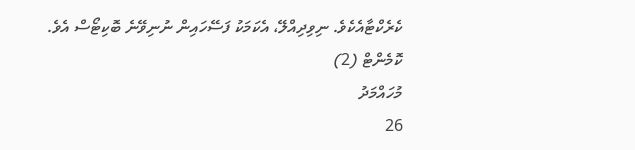ކެރެކްޓާއެކެވެ. ނިވިދިއްލޭ، އެކަމަކު ފަސޭހައިން ނުނިވޭނެ ބޮކިޓޯސް އެވެ.
ކޮމެންޓް (2)
މުހައްމަދު
26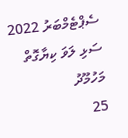ސެޕްޓެމްބަރު 2022
ސަޅި ލަވަ ކިޔާގޮތް
މަހުމޫދު
25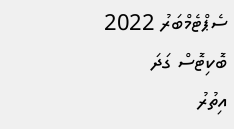ސެޕްޓެމްބަރު 2022
ބޮކިޓޮސް ގަދަ
އިތުރު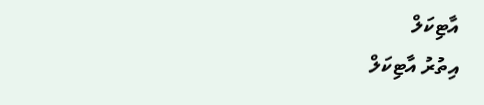އާޓިކަލް
އިތުރު އާޓިކަލް